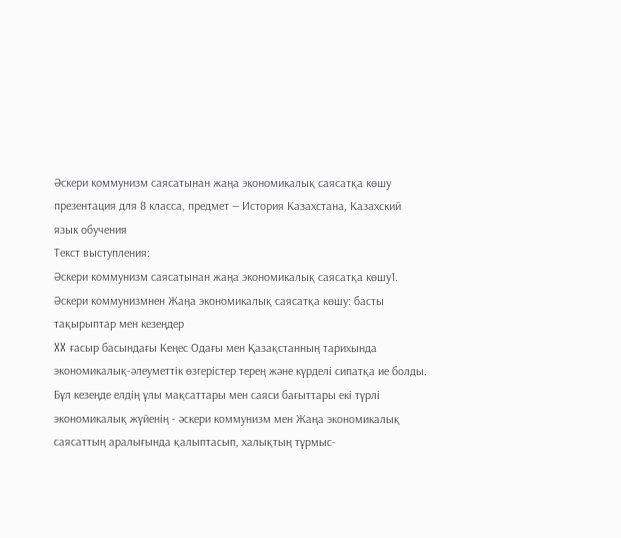Әскери коммунизм саясатынан жаңа экономикалық саясатқа көшу презентация для 8 класса, предмет — История Казахстана, Казахский язык обучения
Текст выступления:
Әскери коммунизм саясатынан жаңа экономикалық саясатқа көшу1. Әскери коммунизмнен Жаңа экономикалық саясатқа көшу: басты тақырыптар мен кезеңдер
XX ғасыр басындағы Кеңес Одағы мен Қазақстанның тарихында экономикалық-әлеуметтік өзгерістер терең және күрделі сипатқа ие болды. Бұл кезеңде елдің ұлы мақсаттары мен саяси бағыттары екі түрлі экономикалық жүйенің - әскери коммунизм мен Жаңа экономикалық саясаттың аралығында қалыптасып, халықтың тұрмыс-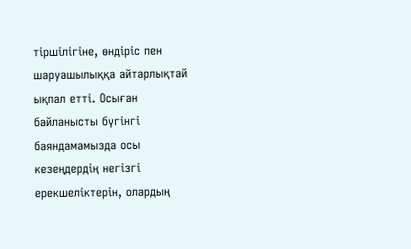тіршілігіне, өндіріс пен шаруашылыққа айтарлықтай ықпал етті. Осыған байланысты бүгінгі баяндамамызда осы кезеңдердің негізгі ерекшеліктерін, олардың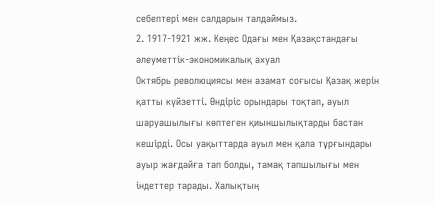себептері мен салдарын талдаймыз.
2. 1917-1921 жж. Кеңес Одағы мен Қазақстандағы әлеуметтік-экономикалық ахуал
Октябрь революциясы мен азамат соғысы Қазақ жерін қатты күйзетті. Өндіріс орындары тоқтап, ауыл шаруашылығы көптеген қиыншылықтарды бастан кешірді. Осы уақыттарда ауыл мен қала тұрғындары ауыр жағдайға тап болды, тамақ тапшылығы мен індеттер тарады. Халықтың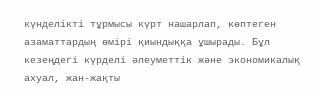күнделікті тұрмысы күрт нашарлап, көптеген азаматтардың өмірі қиындыққа ұшырады. Бұл кезеңдегі күрделі әлеуметтік және экономикалық ахуал, жан-жақты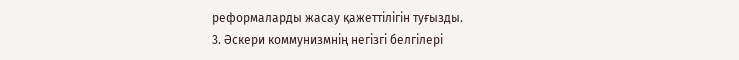реформаларды жасау қажеттілігін туғызды.
3. Әскери коммунизмнің негізгі белгілері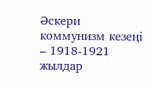Әскери коммунизм кезеңі – 1918-1921 жылдар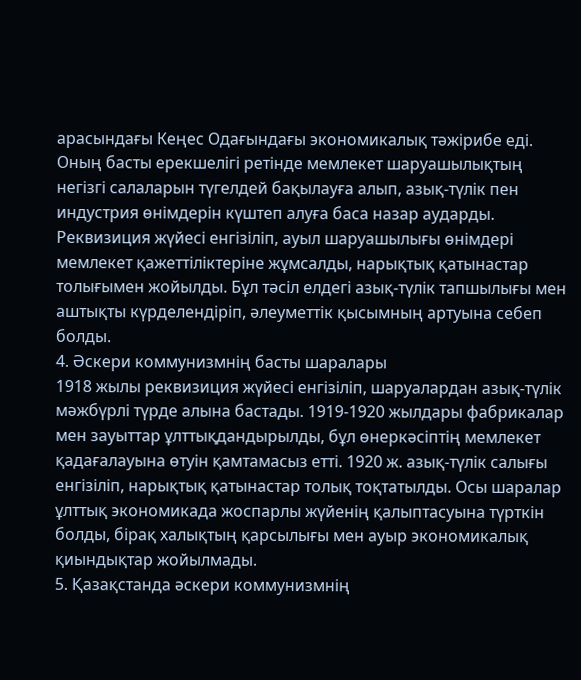арасындағы Кеңес Одағындағы экономикалық тәжірибе еді. Оның басты ерекшелігі ретінде мемлекет шаруашылықтың негізгі салаларын түгелдей бақылауға алып, азық-түлік пен индустрия өнімдерін күштеп алуға баса назар аударды. Реквизиция жүйесі енгізіліп, ауыл шаруашылығы өнімдері мемлекет қажеттіліктеріне жұмсалды, нарықтық қатынастар толығымен жойылды. Бұл тәсіл елдегі азық-түлік тапшылығы мен аштықты күрделендіріп, әлеуметтік қысымның артуына себеп болды.
4. Әскери коммунизмнің басты шаралары
1918 жылы реквизиция жүйесі енгізіліп, шаруалардан азық-түлік мәжбүрлі түрде алына бастады. 1919-1920 жылдары фабрикалар мен зауыттар ұлттықдандырылды, бұл өнеркәсіптің мемлекет қадағалауына өтуін қамтамасыз етті. 1920 ж. азық-түлік салығы енгізіліп, нарықтық қатынастар толық тоқтатылды. Осы шаралар ұлттық экономикада жоспарлы жүйенің қалыптасуына түрткін болды, бірақ халықтың қарсылығы мен ауыр экономикалық қиындықтар жойылмады.
5. Қазақстанда әскери коммунизмнің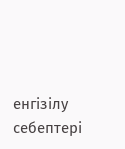енгізілу себептері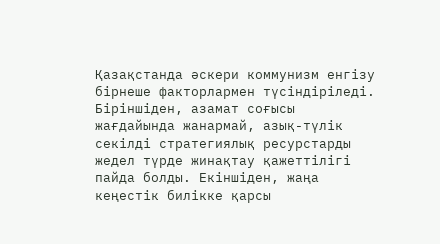Қазақстанда әскери коммунизм енгізу бірнеше факторлармен түсіндіріледі. Біріншіден, азамат соғысы жағдайында жанармай, азық-түлік секілді стратегиялық ресурстарды жедел түрде жинақтау қажеттілігі пайда болды. Екіншіден, жаңа кеңестік билікке қарсы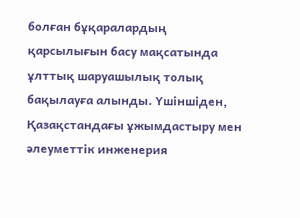болған бұқаралардың қарсылығын басу мақсатында ұлттық шаруашылық толық бақылауға алынды. Үшіншіден, Қазақстандағы ұжымдастыру мен әлеуметтік инженерия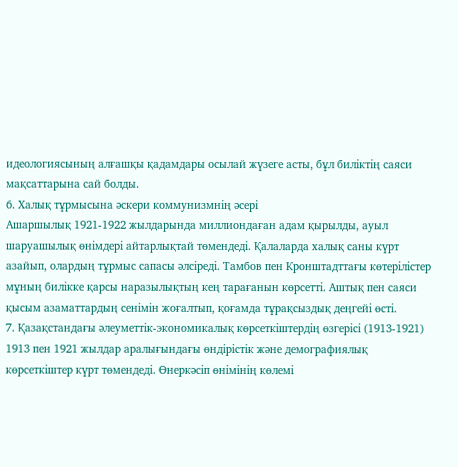идеологиясының алғашқы қадамдары осылай жүзеге асты, бұл биліктің саяси мақсаттарына сай болды.
6. Халық тұрмысына әскери коммунизмнің әсері
Ашаршылық 1921-1922 жылдарында миллиондаған адам қырылды, ауыл шаруашылық өнімдері айтарлықтай төмендеді. Қалаларда халық саны күрт азайып, олардың тұрмыс сапасы әлсіреді. Тамбов пен Кронштадттағы көтерілістер мұның билікке қарсы наразылықтың кең тарағанын көрсетті. Аштық пен саяси қысым азаматтардың сенімін жоғалтып, қоғамда тұрақсыздық деңгейі өсті.
7. Қазақстандағы әлеуметтік-экономикалық көрсеткіштердің өзгерісі (1913-1921)
1913 пен 1921 жылдар аралығындағы өндірістік және демографиялық көрсеткіштер күрт төмендеді. Өнеркәсіп өнімінің көлемі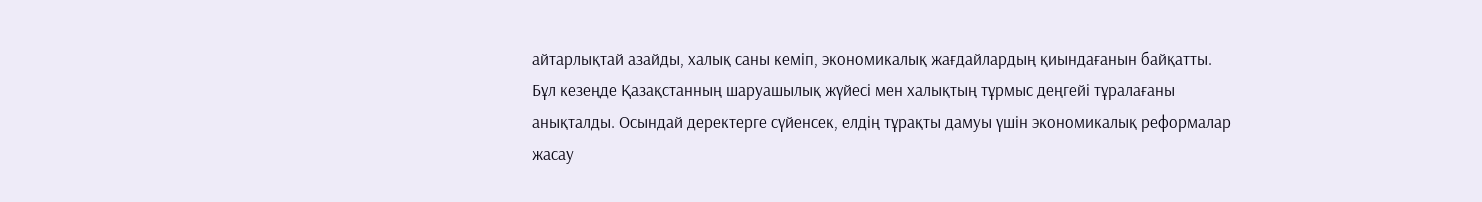айтарлықтай азайды, халық саны кеміп, экономикалық жағдайлардың қиындағанын байқатты. Бұл кезеңде Қазақстанның шаруашылық жүйесі мен халықтың тұрмыс деңгейі тұралағаны анықталды. Осындай деректерге сүйенсек, елдің тұрақты дамуы үшін экономикалық реформалар жасау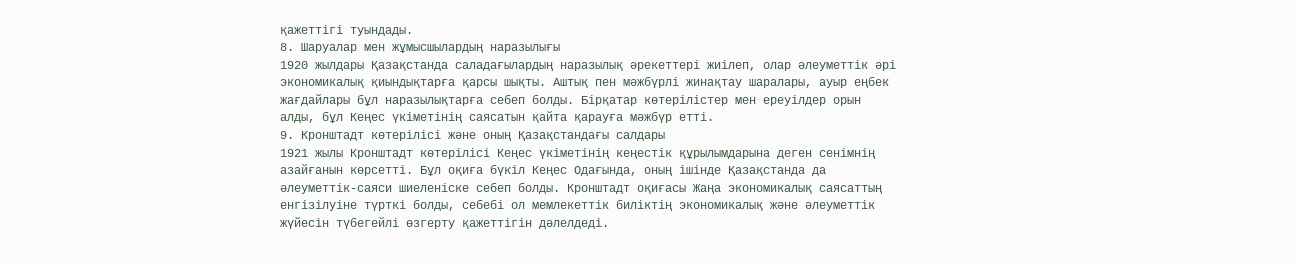қажеттігі туындады.
8. Шаруалар мен жұмысшылардың наразылығы
1920 жылдары Қазақстанда саладағылардың наразылық әрекеттері жиілеп, олар әлеуметтік әрі экономикалық қиындықтарға қарсы шықты. Аштық пен мәжбүрлі жинақтау шаралары, ауыр еңбек жағдайлары бұл наразылықтарға себеп болды. Бірқатар көтерілістер мен ереуілдер орын алды, бұл Кеңес үкіметінің саясатын қайта қарауға мәжбүр етті.
9. Кронштадт көтерілісі және оның Қазақстандағы салдары
1921 жылы Кронштадт көтерілісі Кеңес үкіметінің кеңестік құрылымдарына деген сенімнің азайғанын көрсетті. Бұл оқиға бүкіл Кеңес Одағында, оның ішінде Қазақстанда да әлеуметтік-саяси шиеленіске себеп болды. Кронштадт оқиғасы Жаңа экономикалық саясаттың енгізілуіне түрткі болды, себебі ол мемлекеттік биліктің экономикалық және әлеуметтік жүйесін түбегейлі өзгерту қажеттігін дәлелдеді.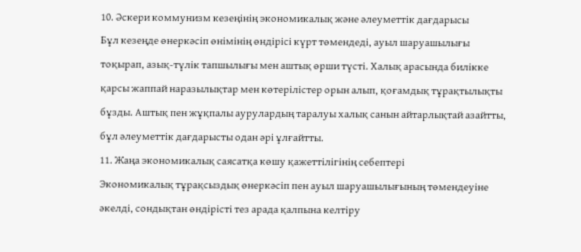10. Әскери коммунизм кезеңінің экономикалық және әлеуметтік дағдарысы
Бұл кезеңде өнеркәсіп өнімінің өндірісі күрт төмендеді, ауыл шаруашылығы тоқырап, азық-түлік тапшылығы мен аштық өрши түсті. Халық арасында билікке қарсы жаппай наразылықтар мен көтерілістер орын алып, қоғамдық тұрақтылықты бұзды. Аштық пен жұқпалы аурулардың таралуы халық санын айтарлықтай азайтты, бұл әлеуметтік дағдарысты одан әрі ұлғайтты.
11. Жаңа экономикалық саясатқа көшу қажеттілігінің себептері
Экономикалық тұрақсыздық өнеркәсіп пен ауыл шаруашылығының төмендеуіне әкелді, сондықтан өндірісті тез арада қалпына келтіру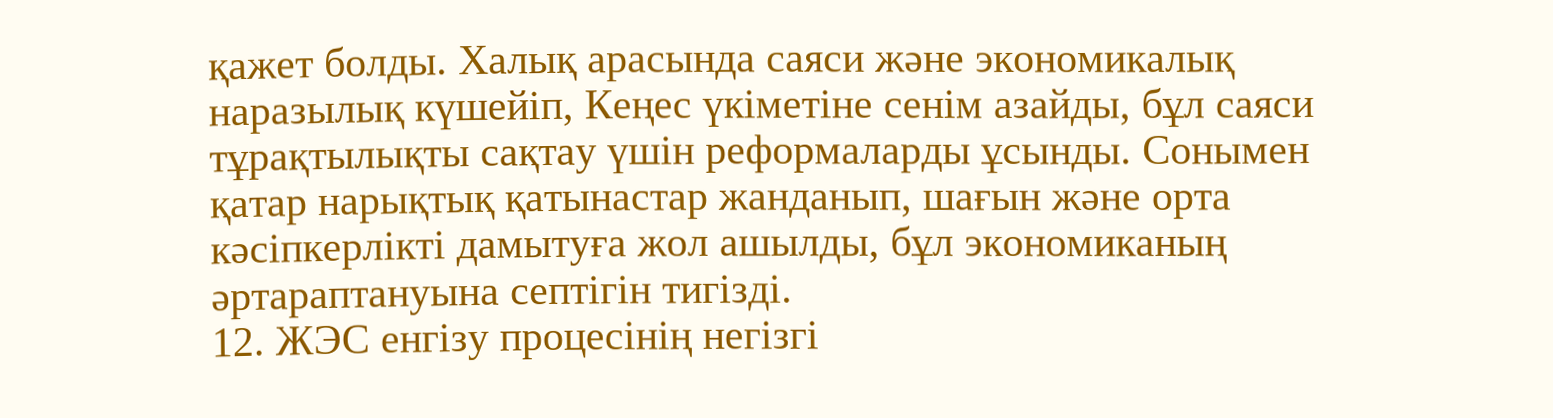қажет болды. Халық арасында саяси және экономикалық наразылық күшейіп, Кеңес үкіметіне сенім азайды, бұл саяси тұрақтылықты сақтау үшін реформаларды ұсынды. Сонымен қатар нарықтық қатынастар жанданып, шағын және орта кәсіпкерлікті дамытуға жол ашылды, бұл экономиканың әртараптануына септігін тигізді.
12. ЖЭС енгізу процесінің негізгі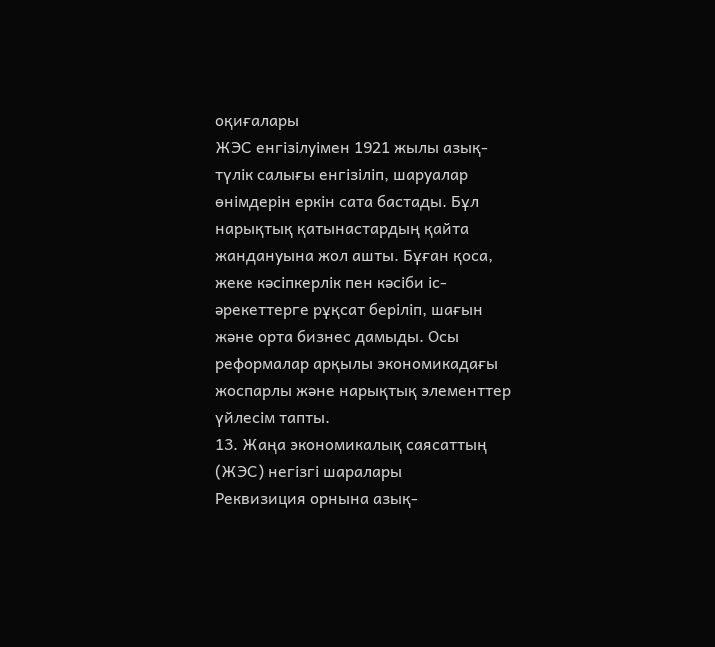оқиғалары
ЖЭС енгізілуімен 1921 жылы азық-түлік салығы енгізіліп, шаруалар өнімдерін еркін сата бастады. Бұл нарықтық қатынастардың қайта жандануына жол ашты. Бұған қоса, жеке кәсіпкерлік пен кәсіби іс-әрекеттерге рұқсат беріліп, шағын және орта бизнес дамыды. Осы реформалар арқылы экономикадағы жоспарлы және нарықтық элементтер үйлесім тапты.
13. Жаңа экономикалық саясаттың (ЖЭС) негізгі шаралары
Реквизиция орнына азық-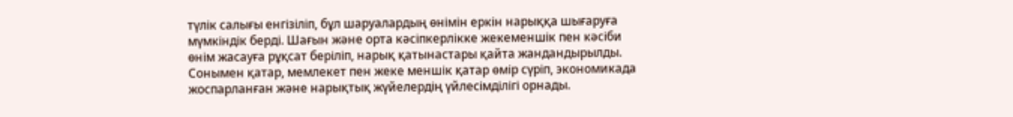түлік салығы енгізіліп, бұл шаруалардың өнімін еркін нарыққа шығаруға мүмкіндік берді. Шағын және орта кәсіпкерлікке жекеменшік пен кәсіби өнім жасауға рұқсат беріліп, нарық қатынастары қайта жандандырылды. Сонымен қатар, мемлекет пен жеке меншік қатар өмір сүріп, экономикада жоспарланған және нарықтық жүйелердің үйлесімділігі орнады.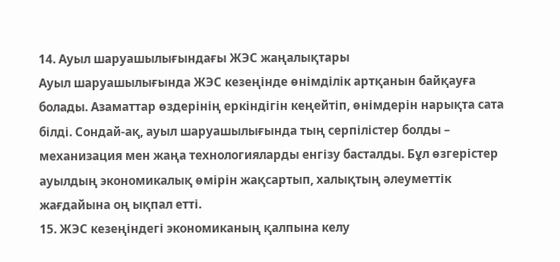14. Ауыл шаруашылығындағы ЖЭС жаңалықтары
Ауыл шаруашылығында ЖЭС кезеңінде өнімділік артқанын байқауға болады. Азаматтар өздерінің еркіндігін кеңейтіп, өнімдерін нарықта сата білді. Сондай-ақ, ауыл шаруашылығында тың серпілістер болды – механизация мен жаңа технологияларды енгізу басталды. Бұл өзгерістер ауылдың экономикалық өмірін жақсартып, халықтың әлеуметтік жағдайына оң ықпал етті.
15. ЖЭС кезеңіндегі экономиканың қалпына келу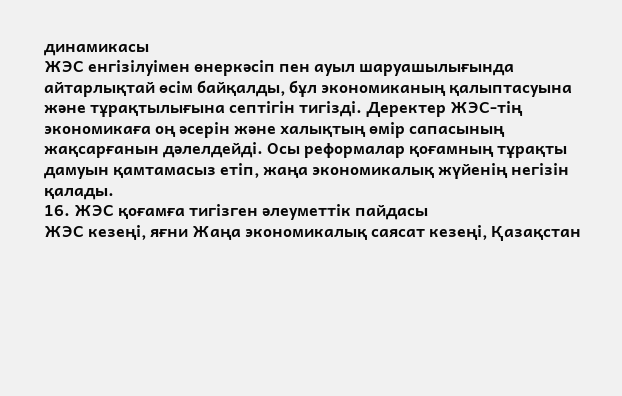динамикасы
ЖЭС енгізілуімен өнеркәсіп пен ауыл шаруашылығында айтарлықтай өсім байқалды, бұл экономиканың қалыптасуына және тұрақтылығына септігін тигізді. Деректер ЖЭС-тің экономикаға оң әсерін және халықтың өмір сапасының жақсарғанын дәлелдейді. Осы реформалар қоғамның тұрақты дамуын қамтамасыз етіп, жаңа экономикалық жүйенің негізін қалады.
16. ЖЭС қоғамға тигізген әлеуметтік пайдасы
ЖЭС кезеңі, яғни Жаңа экономикалық саясат кезеңі, Қазақстан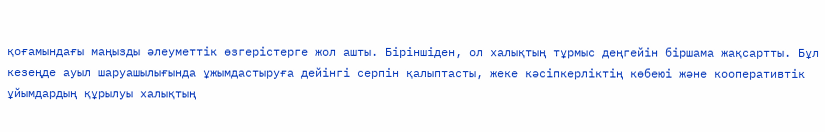қоғамындағы маңызды әлеуметтік өзгерістерге жол ашты. Біріншіден, ол халықтың тұрмыс деңгейін біршама жақсартты. Бұл кезеңде ауыл шаруашылығында ұжымдастыруға дейінгі серпін қалыптасты, жеке кәсіпкерліктің көбеюі және кооперативтік ұйымдардың құрылуы халықтың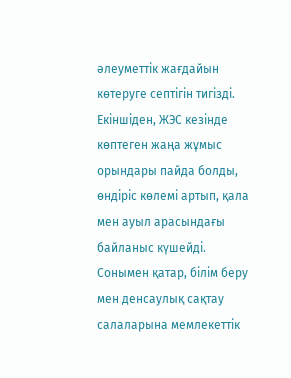әлеуметтік жағдайын көтеруге септігін тигізді. Екіншіден, ЖЭС кезінде көптеген жаңа жұмыс орындары пайда болды, өндіріс көлемі артып, қала мен ауыл арасындағы байланыс күшейді. Сонымен қатар, білім беру мен денсаулық сақтау салаларына мемлекеттік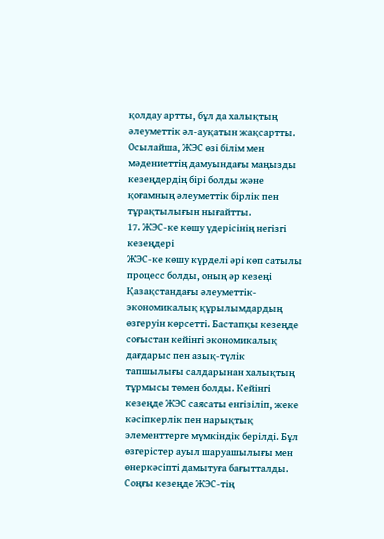қолдау артты, бұл да халықтың әлеуметтік әл-ауқатын жақсартты. Осылайша, ЖЭС өзі білім мен мәдениеттің дамуындағы маңызды кезеңдердің бірі болды және қоғамның әлеуметтік бірлік пен тұрақтылығын нығайтты.
17. ЖЭС-ке көшу үдерісінің негізгі кезеңдері
ЖЭС-ке көшу күрделі әрі көп сатылы процесс болды, оның әр кезеңі Қазақстандағы әлеуметтік-экономикалық құрылымдардың өзгеруін көрсетті. Бастапқы кезеңде соғыстан кейінгі экономикалық дағдарыс пен азық-түлік тапшылығы салдарынан халықтың тұрмысы төмен болды. Кейінгі кезеңде ЖЭС саясаты енгізіліп, жеке кәсіпкерлік пен нарықтық элементтерге мүмкіндік берілді. Бұл өзгерістер ауыл шаруашылығы мен өнеркәсіпті дамытуға бағытталды. Соңғы кезеңде ЖЭС-тің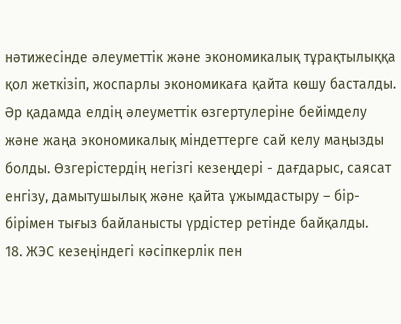нәтижесінде әлеуметтік және экономикалық тұрақтылыққа қол жеткізіп, жоспарлы экономикаға қайта көшу басталды. Әр қадамда елдің әлеуметтік өзгертулеріне бейімделу және жаңа экономикалық міндеттерге сай келу маңызды болды. Өзгерістердің негізгі кезеңдері - дағдарыс, саясат енгізу, дамытушылық және қайта ұжымдастыру – бір-бірімен тығыз байланысты үрдістер ретінде байқалды.
18. ЖЭС кезеңіндегі кәсіпкерлік пен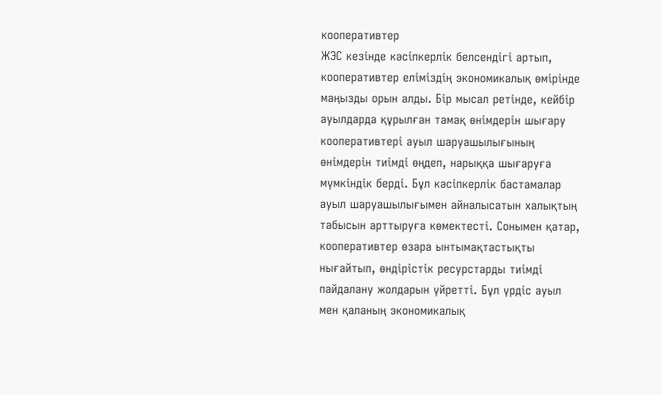кооперативтер
ЖЭС кезінде кәсіпкерлік белсендігі артып, кооперативтер еліміздің экономикалық өмірінде маңызды орын алды. Бір мысал ретінде, кейбір ауылдарда құрылған тамақ өнімдерін шығару кооперативтері ауыл шаруашылығының өнімдерін тиімді өңдеп, нарыққа шығаруға мүмкіндік берді. Бұл кәсіпкерлік бастамалар ауыл шаруашылығымен айналысатын халықтың табысын арттыруға көмектесті. Сонымен қатар, кооперативтер өзара ынтымақтастықты нығайтып, өндірістік ресурстарды тиімді пайдалану жолдарын үйретті. Бұл үрдіс ауыл мен қаланың экономикалық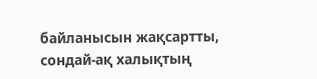байланысын жақсартты, сондай-ақ халықтың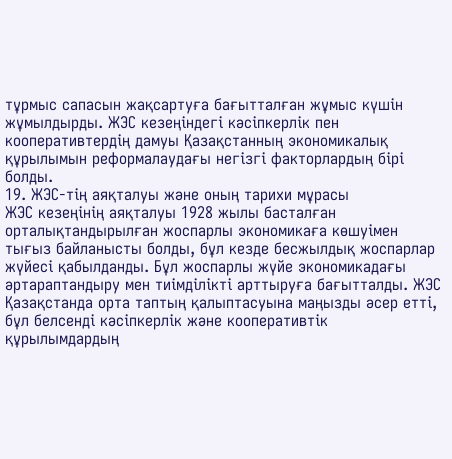тұрмыс сапасын жақсартуға бағытталған жұмыс күшін жұмылдырды. ЖЭС кезеңіндегі кәсіпкерлік пен кооперативтердің дамуы Қазақстанның экономикалық құрылымын реформалаудағы негізгі факторлардың бірі болды.
19. ЖЭС-тің аяқталуы және оның тарихи мұрасы
ЖЭС кезеңінің аяқталуы 1928 жылы басталған орталықтандырылған жоспарлы экономикаға көшуімен тығыз байланысты болды, бұл кезде бесжылдық жоспарлар жүйесі қабылданды. Бұл жоспарлы жүйе экономикадағы әртараптандыру мен тиімділікті арттыруға бағытталды. ЖЭС Қазақстанда орта таптың қалыптасуына маңызды әсер етті, бұл белсенді кәсіпкерлік және кооперативтік құрылымдардың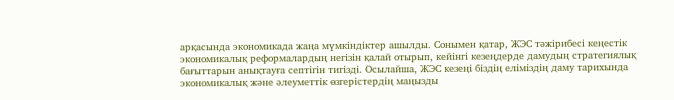арқасында экономикада жаңа мүмкіндіктер ашылды. Сонымен қатар, ЖЭС тәжірибесі кеңестік экономикалық реформалардың негізін қалай отырып, кейінгі кезеңдерде дамудың стратегиялық бағыттарын анықтауға септігін тигізді. Осылайша, ЖЭС кезеңі біздің еліміздің даму тарихында экономикалық және әлеуметтік өзгерістердің маңызды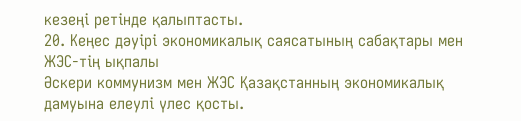кезеңі ретінде қалыптасты.
20. Кеңес дәуірі экономикалық саясатының сабақтары мен ЖЭС-тің ықпалы
Әскери коммунизм мен ЖЭС Қазақстанның экономикалық дамуына елеулі үлес қосты.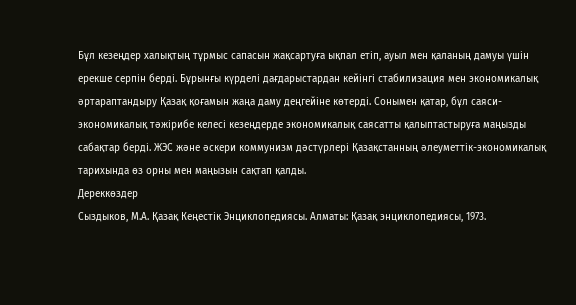Бұл кезеңдер халықтың тұрмыс сапасын жақсартуға ықпал етіп, ауыл мен қаланың дамуы үшін ерекше серпін берді. Бұрынғы күрделі дағдарыстардан кейінгі стабилизация мен экономикалық әртараптандыру Қазақ қоғамын жаңа даму деңгейіне көтерді. Сонымен қатар, бұл саяси-экономикалық тәжірибе келесі кезеңдерде экономикалық саясатты қалыптастыруға маңызды сабақтар берді. ЖЭС және әскери коммунизм дәстүрлері Қазақстанның әлеуметтік-экономикалық тарихында өз орны мен маңызын сақтап қалды.
Дереккөздер
Сыздыков, М.А. Қазақ Кеңестік Энциклопедиясы. Алматы: Қазақ энциклопедиясы, 1973.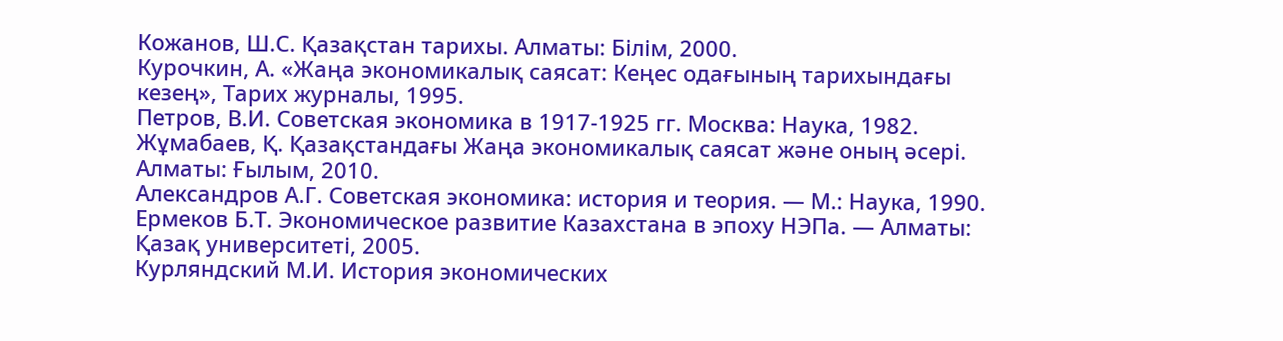Кожанов, Ш.С. Қазақстан тарихы. Алматы: Білім, 2000.
Курочкин, А. «Жаңа экономикалық саясат: Кеңес одағының тарихындағы кезең», Тарих журналы, 1995.
Петров, В.И. Советская экономика в 1917-1925 гг. Москва: Наука, 1982.
Жұмабаев, Қ. Қазақстандағы Жаңа экономикалық саясат және оның әсері. Алматы: Ғылым, 2010.
Александров А.Г. Советская экономика: история и теория. — М.: Наука, 1990.
Ермеков Б.Т. Экономическое развитие Казахстана в эпоху НЭПа. — Алматы: Қазақ университеті, 2005.
Курляндский М.И. История экономических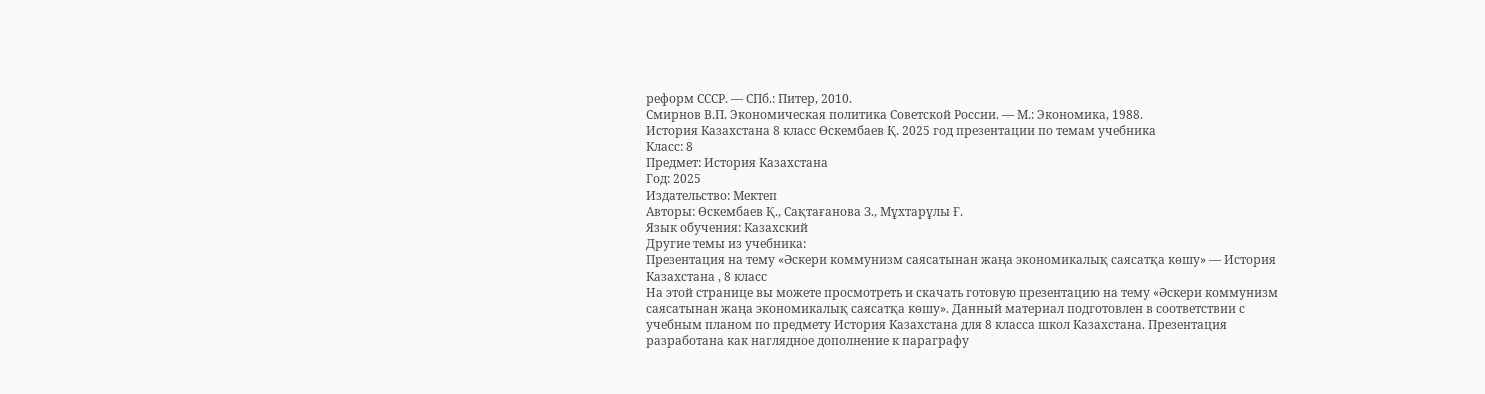реформ СССР. — СПб.: Питер, 2010.
Смирнов В.П. Экономическая политика Советской России. — М.: Экономика, 1988.
История Казахстана 8 класс Өскембаев Қ. 2025 год презентации по темам учебника
Класс: 8
Предмет: История Казахстана
Год: 2025
Издательство: Мектеп
Авторы: Өскембаев Қ., Сақтағанова З., Мұхтарұлы Ғ.
Язык обучения: Казахский
Другие темы из учебника:
Презентация на тему «Әскери коммунизм саясатынан жаңа экономикалық саясатқа көшу» — История Казахстана , 8 класс
На этой странице вы можете просмотреть и скачать готовую презентацию на тему «Әскери коммунизм саясатынан жаңа экономикалық саясатқа көшу». Данный материал подготовлен в соответствии с учебным планом по предмету История Казахстана для 8 класса школ Казахстана. Презентация разработана как наглядное дополнение к параграфу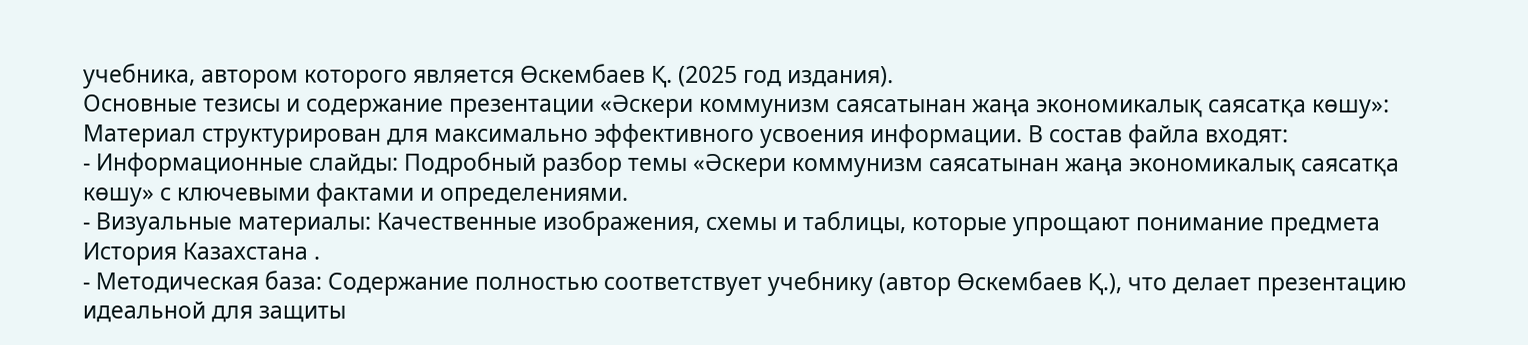учебника, автором которого является Өскембаев Қ. (2025 год издания).
Основные тезисы и содержание презентации «Әскери коммунизм саясатынан жаңа экономикалық саясатқа көшу»:
Материал структурирован для максимально эффективного усвоения информации. В состав файла входят:
- Информационные слайды: Подробный разбор темы «Әскери коммунизм саясатынан жаңа экономикалық саясатқа көшу» с ключевыми фактами и определениями.
- Визуальные материалы: Качественные изображения, схемы и таблицы, которые упрощают понимание предмета История Казахстана .
- Методическая база: Содержание полностью соответствует учебнику (автор Өскембаев Қ.), что делает презентацию идеальной для защиты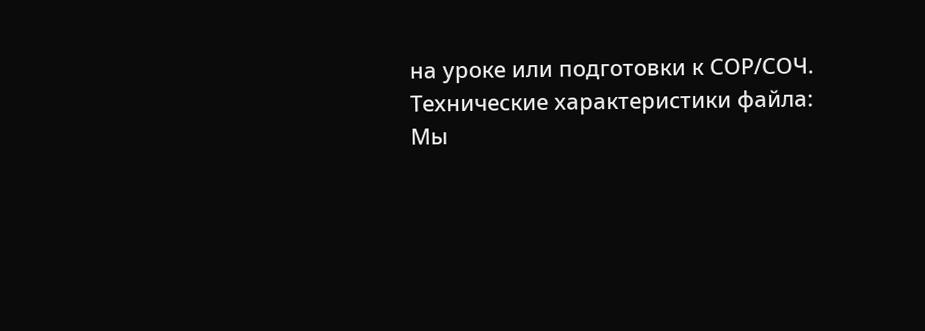на уроке или подготовки к СОР/СОЧ.
Технические характеристики файла:
Мы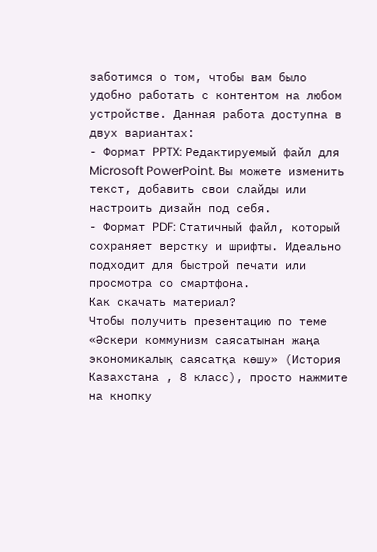заботимся о том, чтобы вам было удобно работать с контентом на любом устройстве. Данная работа доступна в двух вариантах:
- Формат PPTX: Редактируемый файл для Microsoft PowerPoint. Вы можете изменить текст, добавить свои слайды или настроить дизайн под себя.
- Формат PDF: Статичный файл, который сохраняет верстку и шрифты. Идеально подходит для быстрой печати или просмотра со смартфона.
Как скачать материал?
Чтобы получить презентацию по теме «Әскери коммунизм саясатынан жаңа экономикалық саясатқа көшу» (История Казахстана , 8 класс), просто нажмите на кнопку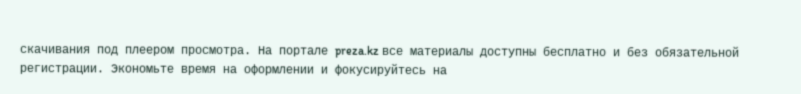скачивания под плеером просмотра. На портале preza.kz все материалы доступны бесплатно и без обязательной регистрации. Экономьте время на оформлении и фокусируйтесь на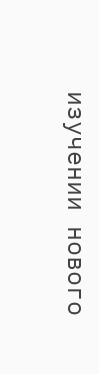изучении нового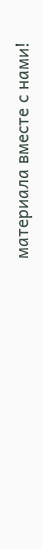материала вместе с нами!